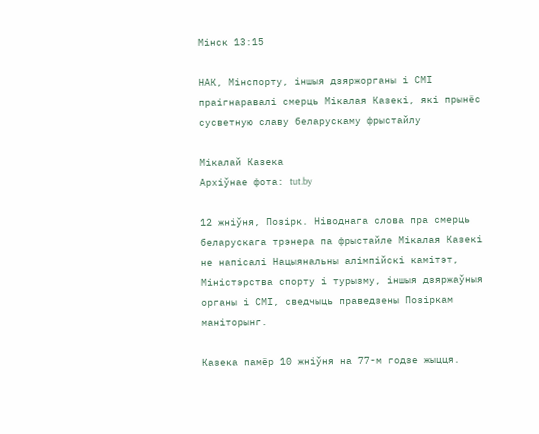Мінск 13:15

НАК, Мінспорту, іншыя дзяржорганы і СМІ праігнаравалі смерць Мікалая Казекі, які прынёс сусветную славу беларускаму фрыстайлу

Мікалай Казека
Архіўнае фота: tut.by

12 жніўня, Позірк. Ніводнага слова пра смерць беларускага трэнера па фрыстайле Мікалая Казекі не напісалі Нацыянальны алімпійскі камітэт, Міністэрства спорту і турызму, іншыя дзяржаўныя органы і СМІ, сведчыць праведзены Позіркам маніторынг.

Казека памёр 10 жніўня на 77-м годзе жыцця.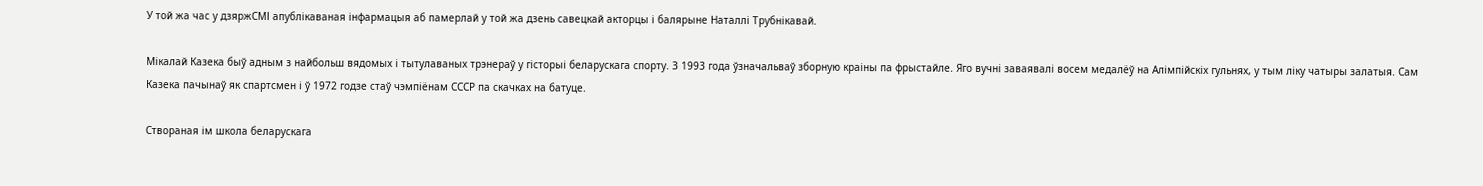У той жа час у дзяржСМІ апублікаваная інфармацыя аб памерлай у той жа дзень савецкай акторцы і балярыне Наталлі Трубнікавай.

Мікалай Казека быў адным з найбольш вядомых і тытулаваных трэнераў у гісторыі беларускага спорту. З 1993 года ўзначальваў зборную краіны па фрыстайле. Яго вучні заваявалі восем медалёў на Алімпійскіх гульнях, у тым ліку чатыры залатыя. Сам Казека пачынаў як спартсмен і ў 1972 годзе стаў чэмпіёнам СССР па скачках на батуце.

Створаная ім школа беларускага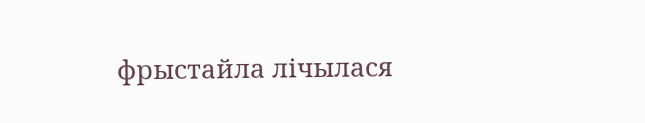фрыстайла лічылася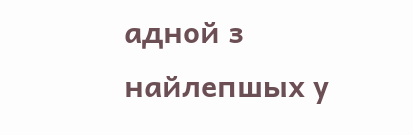адной з найлепшых у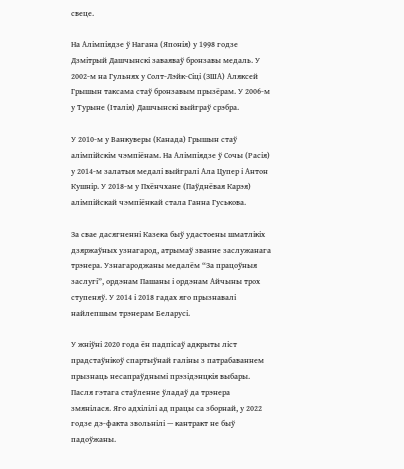свеце.

На Алімпіядзе ў Нагана (Японія) у 1998 годзе Дзмітрый Дашчынскі заваяваў бронзавы медаль. У 2002-м на Гульнях у Солт-Лэйк-Сіці (ЗША) Аляксей Грышын таксама стаў бронзавым прызёрам. У 2006-м у Турыне (Італія) Дашчынскі выйграў срэбра.

У 2010-м у Ванкуверы (Канада) Грышын стаў алімпійскім чэмпіёнам. На Алімпіядзе ў Сочы (Расія) у 2014-м залатыя медалі выйгралі Ала Цупер і Антон Кушнір. У 2018-м у Пхёнчхане (Паўднёвая Карэя) алімпійскай чэмпіёнкай стала Ганна Гуськова.

За свае дасягненні Казека быў удастоены шматлікіх дзяржаўных узнагарод, атрымаў званне заслужанага трэнера. Узнагароджаны медалём “За працоўныя заслугі”, ордэнам Пашаны і ордэнам Айчыны трох ступеняў. У 2014 і 2018 гадах яго прызнавалі найлепшым трэнерам Беларусі.

У жніўні 2020 года ён падпісаў адкрыты ліст прадстаўнікоў спартыўнай галіны з патрабаваннем прызнаць несапраўднымі прэзідэнцкія выбары. Пасля гэтага стаўленне ўладаў да трэнера змянілася. Яго адхілілі ад працы са зборнай, у 2022 годзе дэ-факта звольнілі — кантракт не быў падоўжаны.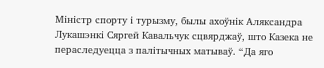Міністр спорту і турызму, былы ахоўнік Аляксандра Лукашэнкі Сяргей Кавальчук сцвярджаў, што Казека не пераследуецца з палітычных матываў. “Да яго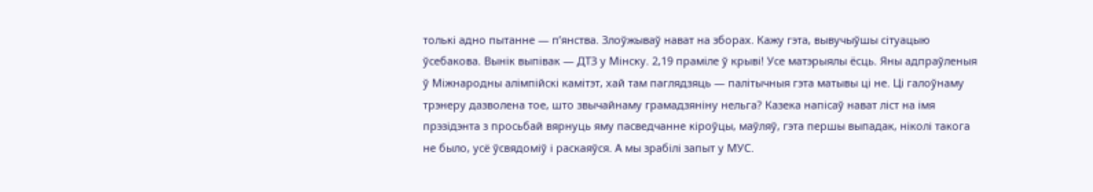толькі адно пытанне — п’янства. Злоўжываў нават на зборах. Кажу гэта, вывучыўшы сітуацыю ўсебакова. Вынік выпівак — ДТЗ у Мінску. 2,19 праміле ў крыві! Усе матэрыялы ёсць. Яны адпраўленыя ў Міжнародны алімпійскі камітэт, хай там паглядзяць — палітычныя гэта матывы ці не. Ці галоўнаму трэнеру дазволена тое, што звычайнаму грамадзяніну нельга? Казека напісаў нават ліст на імя прэзідэнта з просьбай вярнуць яму пасведчанне кіроўцы, маўляў, гэта першы выпадак, ніколі такога не было, усё ўсвядоміў і раскаяўся. А мы зрабілі запыт у МУС.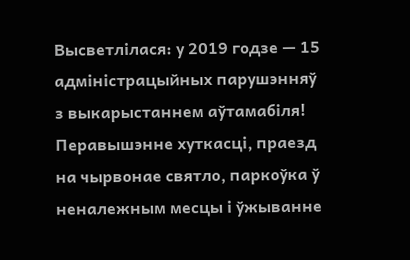Высветлілася: у 2019 годзе — 15 адміністрацыйных парушэнняў з выкарыстаннем аўтамабіля! Перавышэнне хуткасці, праезд на чырвонае святло, паркоўка ў неналежным месцы і ўжыванне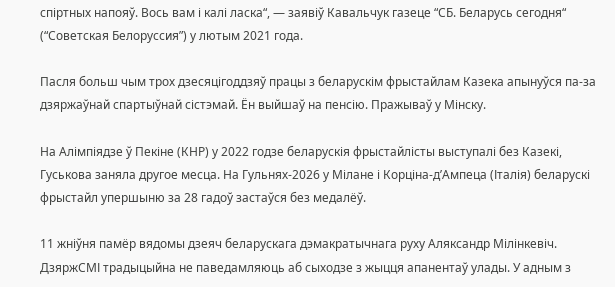спіртных напояў. Вось вам і калі ласка“, — заявіў Кавальчук газеце “СБ. Беларусь сегодня“ (“Советская Белоруссия”) у лютым 2021 года.

Пасля больш чым трох дзесяцігоддзяў працы з беларускім фрыстайлам Казека апынуўся па-за дзяржаўнай спартыўнай сістэмай. Ён выйшаў на пенсію. Пражываў у Мінску.

На Алімпіядзе ў Пекіне (КНР) у 2022 годзе беларускія фрыстайлісты выступалі без Казекі, Гуськова заняла другое месца. На Гульнях-2026 у Мілане і Корціна-д’Ампеца (Італія) беларускі фрыстайл упершыню за 28 гадоў застаўся без медалёў.

11 жніўня памёр вядомы дзеяч беларускага дэмакратычнага руху Аляксандр Мілінкевіч. ДзяржСМІ традыцыйна не паведамляюць аб сыходзе з жыцця апанентаў улады. У адным з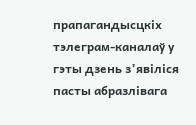прапагандысцкіх тэлеграм-каналаў у гэты дзень з’явіліся пасты абразлівага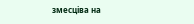змесціва на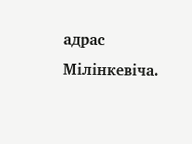адрас Мілінкевіча.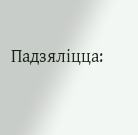Падзяліцца: